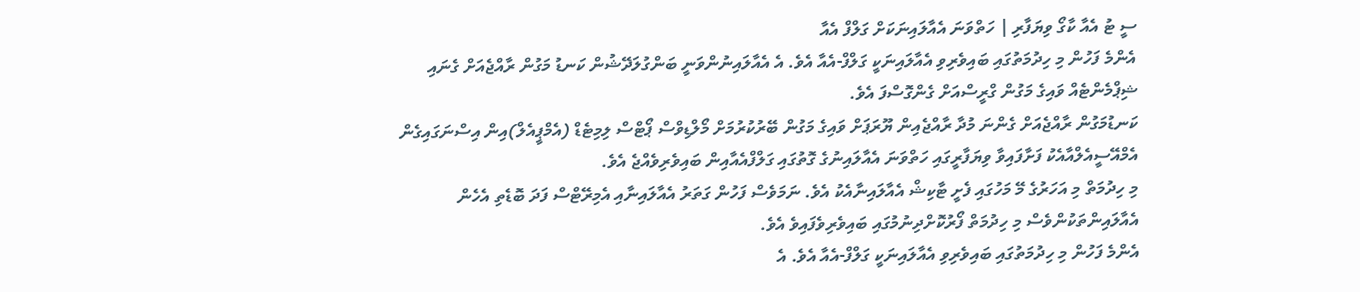ސީ ޓު އެއާ ކާގޯ ވިޔަފާރި | ހަތްވަނަ އެއާލައިނަކަށް ގަލްފް އެއާ
އެންމެ ފަހުން މި ހިދުމަތުގައި ބައިވެރިވި އެއާލައިނަކީ ގަލްފް-އެއާ އެވެ. އެ އެއާލައިނުންވަނީ ބަންގުލަދޭޝުން ކަނޑު މަގުން ރާއްޖެއަށް ގެނައި ޝިޕްމެންޓެއް ވައިގެ މަގުން ގްރީސްއަށް ގެންގޮސްފަ އެވެ.
ކަނޑުމަގުން ރާއްޖެއަށް ގެންނަ މުދާ ރާއްޖެއިން ޔޫރަޕަށް ވައިގެ މަގުން ބޭރުކުރުމަށް މޯލްޑިވްސް ޕޯޓްސް ލިމިޓެޑް (އެމްޕީއެލް)އިން އިސްނަގައިގެން އެމްއޭސީއެލްއާއެކު ފަށާފައިވާ ވިޔަފާރީގައި ހަތްވަނަ އެއާލައިނުގެ ގޮތުގައި ގަލްފްއެއާއިން ބައިވެރިވެއްޖެ އެވެ.
މި ހިދުމަތް މި އަހަރުގެ މޭ މަހުގައި ފެށީ ޓާކިޝް އެއާލައިނާއެކު އެވެ. ނަމަވެސް ފަހުން ގަތަރު އެއާލައިނާއި އެމިރޭޓްސް ފަދަ ބޮޑެތި އެހެން އެއާލައިންތަކުންވެސް މި ހިދުމަތް ފޯރުކޮށްދިނުމުގައި ބައިވެރިވެފައިވެ އެވެ.
އެންމެ ފަހުން މި ހިދުމަތުގައި ބައިވެރިވި އެއާލައިނަކީ ގަލްފް-އެއާ އެވެ. އެ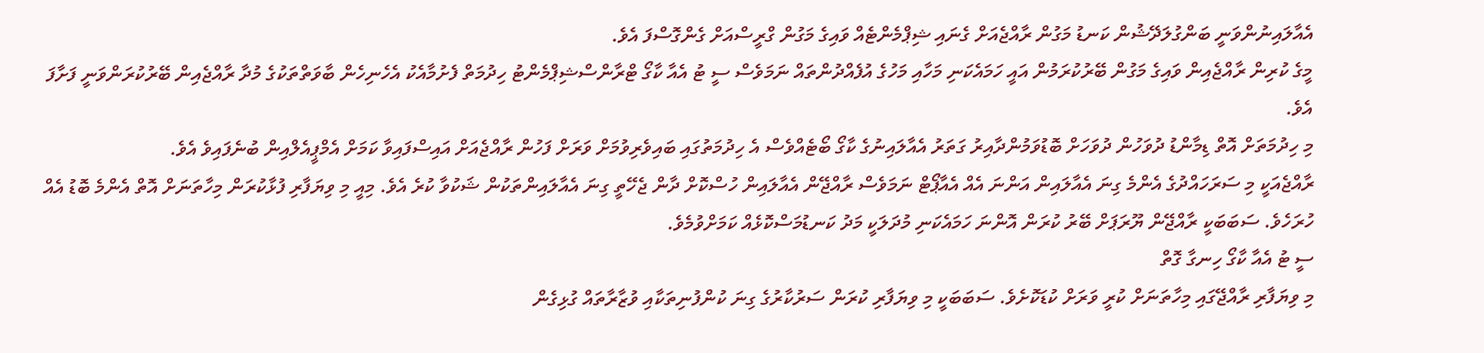އެއާލައިނުންވަނީ ބަންގުލަދޭޝުން ކަނޑު މަގުން ރާއްޖެއަށް ގެނައި ޝިޕްމެންޓެއް ވައިގެ މަގުން ގްރީސްއަށް ގެންގޮސްފަ އެވެ.
މީގެ ކުރިން ރާއްޖެއިން ވައިގެ މަގުން ބޭރުކުރަމުން އައީ ހަމައެކަނި މަހާއި މަހުގެ އުފެއްދުންތައް ނަމަވެސް ސީ ޓު އެއާ ކާގޯ ޓްރާންސްޝިޕްމެންޓު ހިދުމަތް ފެށުމާއެކު އެހެނިހެން ބާވަތްތަކުގެ މުދާ ރާއްޖެއިން ބޭރުކުރަންވަނީ ފަށާފަ އެވެ.
މި ހިދުމަތަށް އޮތް ޑިމާންޑު ދުވަހުން ދުވަހަށް ބޮޑުވަމުންދާއިރު ގަތަރު އެއާލައިނުގެ ކާގޯ ބޯޓެއްވެސް އެ ހިދުމަތުގައި ބައިވެރިވުމަށް ވަރަށް ފަހުން ރާއްޖެއަށް އައިސްފައިވާ ކަމަށް އެމްޕީއެލްއިން ބުނެފައިވެ އެވެ.
ރާއްޖެއަކީ މި ސަރަހައްދުގެ އެންމެ ގިނަ އެއާލައިން އަންނަ އެއް އެއާޕޯޓް ނަމަވެސް ރާއްޖޭން އެއާލައިން ހުސްކޮށް ދާން ޖެހޭތީ ގިނަ އެއާލައިންތަކުން ޝަކުވާ ކުރެ އެވެ. މިއީ މި ވިޔަފާރި ފުޅާކުރަން މިހާތަނަށް އޮތް އެންމެ ބޮޑު އެއް ހުރަހެވެ. ސަބަބަކީ ރާއްޖޭން ޔޫރަޕަށް ބޭރު ކުރަން އޮންނަ ހަމައެކަނި މުދަލަކީ މަދު ކަނޑުމަސްކޮޅެއް ކަމަށްވުމެވެ.
ސީ ޓު އެއާ ކާގޯ ހިނގާ ގޮތް
މި ވިޔަފާރި ރާއްޖޭގައި މިހާތަނަށް ކުރީ ވަރަށް ކުޑަކޮށެވެ. ސަބަބަކީ މި ވިޔަފާރި ކުރަން ސަރުކާރުގެ ގިނަ ކުންފުނިތަކާއި ވުޒާރާތައް ގުޅިގެން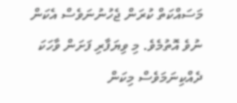މަސައްކަތް ކުރަން ޖެހުނުނަވެސް އެކަން ނުވެ އޮތުމެވެ. މި ވިޔަފާރި ފަށަން ވާހަކަ ދެއްކިނަމަވެސް މިކަން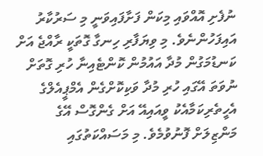ނުފެށި އޮއްވައި މިކަން ފަށާފައިވަނީ މި ސަރުކާރު އައިފަހުންނެވެ. މި ވިޔަފާރި ހިނގާ ގޮތަކީ ރާއްޖެ އަށް ކަނޑުމަގުން މުދާ އައުމުން ކޮންޓެއިނާ ހުރި ގޮތަށް ނުވަތަ އޭގައި ހުރި މުދާ ވަކިކޮށްގެން އެމްޕީއެލްގެ އެހީތެރިކަމާއެކު ވީއައިއޭ އަށް ގެންގޮސް އޭގެ މަންޒިލަށް ފޮނުވުމެވެ. މި މަސައްކަތުގައި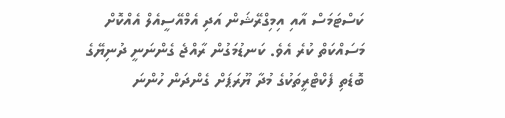ކަސްޓަމަސް އާއި އިމިގްރޭޝަން އަދި އެމްއޭސީއެލް އެއްކޮށް މަސައްކަތް ކުރެ އެވެ. ކަނޑުމަގުން ރާއްޖެ ގެންނަނީ ދުނިޔޭގެ ބޮޑެތި ފެކްޓްރީތަކުގެ މުދާ ޔޫރަޕަށް ގެންދަން ހުންނަ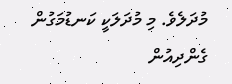މުދަލެވެ. މި މުދަލަކީ ކަނޑުމަގުން ގެންދިއުން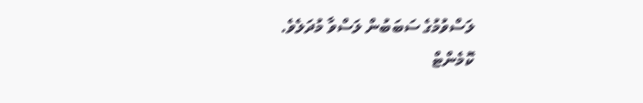ލަސްވުމުގެ ސަބަބުން ލަސްވާ މުދަލެވެ.
ކޮމެންޓް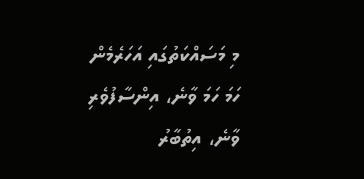މި މަސައްކަތުގައި އަހަރެމެން ހަމަ ހަމަ ވާނެ، އިންސާފުވެރި ވާނެ، އިތުބާރު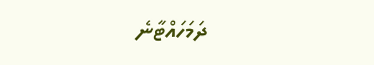ދަމަހައްޓާނެ